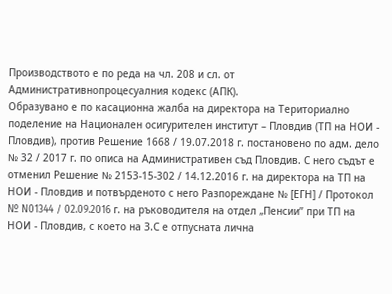Производството е по реда на чл. 208 и сл. от Административнопроцесуалния кодекс (АПК).
Образувано е по касационна жалба на директора на Териториално поделение на Национален осигурителен институт – Пловдив (ТП на НОИ - Пловдив), против Решение 1668 / 19.07.2018 г. постановено по адм. дело № 32 / 2017 г. по описа на Административен съд Пловдив. С него съдът е отменил Решение № 2153-15-302 / 14.12.2016 г. на директора на ТП на НОИ - Пловдив и потвърденото с него Разпореждане № [ЕГН] / Протокол № N01344 / 02.09.2016 г. на ръководителя на отдел „Пенсии” при ТП на НОИ - Пловдив, с което на З.С е отпусната лична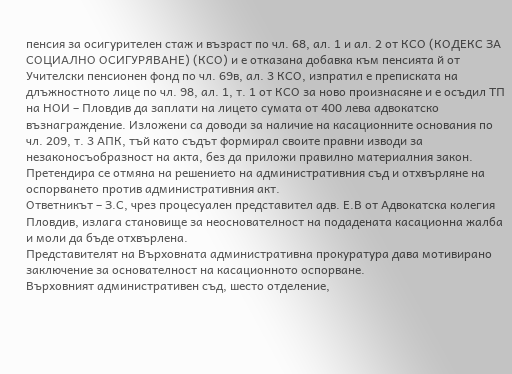пенсия за осигурителен стаж и възраст по чл. 68, ал. 1 и ал. 2 от КСО (КОДЕКС ЗА СОЦИАЛНО ОСИГУРЯВАНЕ) (КСО) и е отказана добавка към пенсията й от Учителски пенсионен фонд по чл. 69в, ал. 3 КСО, изпратил е преписката на длъжностното лице по чл. 98, ал. 1, т. 1 от КСО за ново произнасяне и е осъдил ТП на НОИ – Пловдив да заплати на лицето сумата от 400 лева адвокатско възнаграждение. Изложени са доводи за наличие на касационните основания по чл. 209, т. 3 АПК, тъй като съдът формирал своите правни изводи за незаконосъобразност на акта, без да приложи правилно материалния закон. Претендира се отмяна на решението на административния съд и отхвърляне на оспорването против административния акт.
Ответникът – З.С, чрез процесуален представител адв. Е.В от Адвокатска колегия Пловдив, излага становище за неоснователност на подадената касационна жалба и моли да бъде отхвърлена.
Представителят на Върховната административна прокуратура дава мотивирано заключение за основателност на касационното оспорване.
Върховният административен съд, шесто отделение,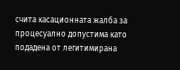счита касационната жалба за процесуално допустима като подадена от легитимирана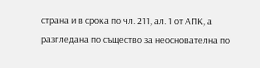страна и в срока по чл. 211, ал. 1 от АПК, а разгледана по същество за неоснователна по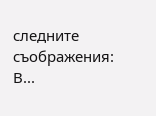следните съображения:
В...